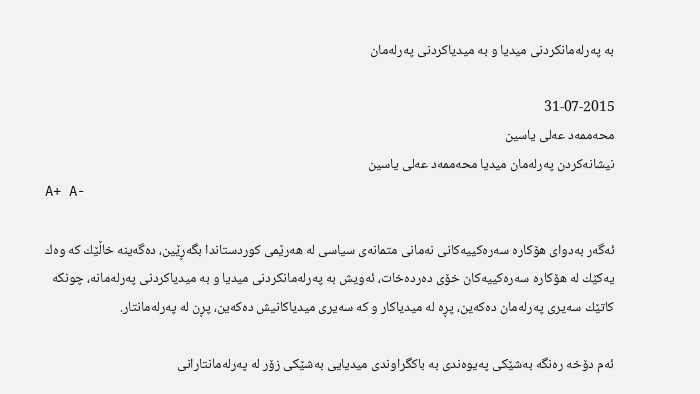به‌ پەرله‌مانكردنی میدیا و به‌ میدیاكردنی په‌رله‌مان

31-07-2015
محه‌ممه‌د عه‌لی یاسین
نیشانەکردن پەرلەمان میدیا محەممەد عەلی یاسین
A+ A-

ئه‌گه‌ر به‌دوای هۆكاره‌ سه‌ره‌كییه‌كانی نه‌مانی متمانه‌ی سیاسی له‌ هه‌رێمی كوردستاندا بگه‌ڕێین، ده‌گه‌ینه‌ خاڵێك كه‌ وه‌ك یه‌كێك له‌ هۆكاره‌ سه‌ره‌كییه‌كان خۆی ده‌رده‌خات، ئه‌ویش به‌ پەرله‌مانكردنی میدیا و به‌ میدیاكردنی په‌رله‌مانه‌، چونكه‌ كاتێك سه‌یری پەرله‌مان ده‌كه‌ین، پڕه‌ له‌ میدیاكار و كه‌ سه‌یری میدیاكانیش ده‌كه‌ین، پڕن له‌ په‌رله‌مانتار.

ئه‌م دۆخه‌ ره‌نگه‌ به‌شێكی په‌یوه‌ندی به‌ باكگراوندی میدیایی به‌شێكی زۆر له‌ په‌رله‌مانتارانی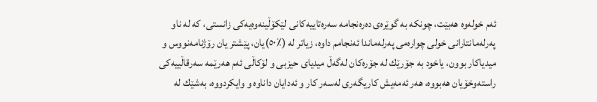ئه‌م خوله‌وه‌ هه‌بێت، چونكه‌ به‌ گوێره‌ی ده‌ره‌نجامه‌ سه‌ره‌تاییه‌كانی لێكۆڵینه‌وه‌یه‌كی زانستی، كه‌ له‌ ناو په‌رله‌مانتارانی خولی چواره‌می پەرله‌ماندا ئه‌نجامم داوه‌، زیاتر له‌ (٪٥٠)یان، پێشتر یان رۆژنامه‌نووس و میدیاكار بوون، یاخود به‌ جۆرێك له‌ جۆره‌كان له‌گه‌ڵ میدیای حیزبی و لۆكاڵی ئه‌م هه‌رێمه‌ سه‌رقاڵییه‌كی راسته‌وخۆیان هه‌بووه‌، هه‌ر ئه‌مه‌یش كاریگه‌ری له‌سه‌ر كار و ئه‌دایان داناوه‌ و وایكردووه‌، به‌شێك له‌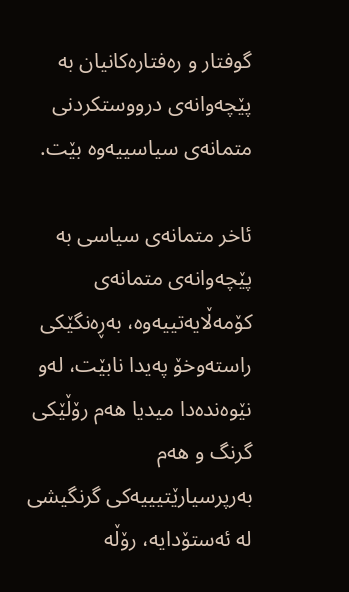گوفتار و ره‌فتاره‌كانیان به‌ پێچه‌وانه‌ی درووستكردنی متمانه‌ی سیاسییه‌وه‌ بێت.

ئاخر متمانه‌ی سیاسی به‌ پێچه‌وانه‌ی متمانه‌ی كۆمه‌ڵایه‌تییه‌وه‌، به‌ڕه‌نگێكی راسته‌وخۆ په‌یدا نابێت، له‌و نێوه‌نده‌دا میدیا هه‌م رۆڵێكی گرنگ و هه‌م به‌رپرسیارێتیییه‌كی گرنگیشی له‌ ئه‌ستۆدایه‌، رۆڵه‌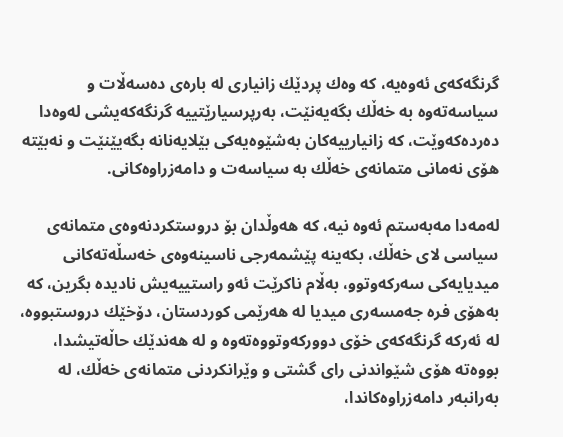گرنگه‌كه‌ی ئه‌وه‌یه‌، كه‌ وه‌ك پردێك زانیاری له‌ باره‌ی ده‌سه‌ڵات و سیاسه‌ته‌وه‌ به‌ خه‌ڵك بگه‌یه‌نێت، به‌رپرسیارێتییه‌ گرنگه‌كه‌یشی له‌وه‌دا ده‌رده‌كه‌وێت، كه‌ زانیارییه‌كان به‌شێوه‌یه‌كی بێلایه‌نانه‌ بگه‌یێنێت و نه‌بێته‌ هۆی نه‌مانی متمانه‌ی خه‌ڵك به‌ سیاسه‌ت و دامه‌زراوه‌كانی.

له‌مه‌دا مه‌به‌ستم ئه‌وه‌ نیه‌، كه‌ هه‌وڵدان بۆ دروستكردنه‌وه‌ی متمانه‌ی سیاسی لای خه‌ڵك، بكه‌ینه‌ پێشمه‌رجی ناسینه‌وه‌ی خه‌سڵه‌ته‌كانی میدیایه‌كی سه‌ركه‌وتوو، به‌ڵام ناكرێت ئه‌و راستییه‌یش نادیده‌ بگرین، كه‌ به‌هۆی فره‌ جه‌مسه‌ری میدیا له‌ هه‌رێمی كوردستان، دۆخێك دروستبووه‌، له‌ ئه‌ركه‌ گرنگه‌كه‌ی خۆی دووركه‌وتووه‌ته‌وه‌ و له‌ هه‌ندێك حاڵه‌تیشدا، بووه‌ته‌ هۆی شێواندنی رای گشتی و وێرانكردنی متمانه‌ی خه‌ڵك، له‌ به‌رانبه‌ر دامه‌زراوه‌كاندا،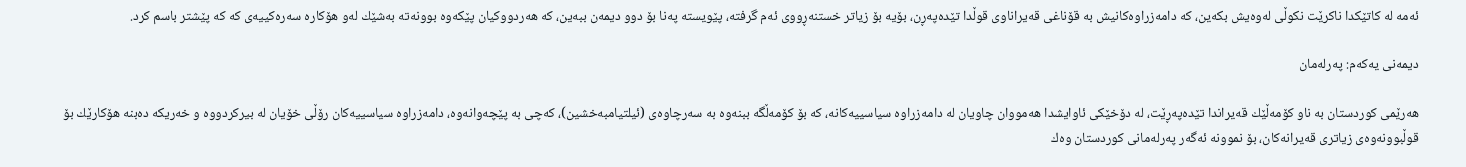ئه‌مه‌ له‌ كاتێكدا ناكرێت نكوڵی له‌وه‌یش بكه‌ین، كه‌ دامه‌زراوه‌كانیش به‌ قۆناغی قه‌یراناوی قوڵدا تێده‌په‌ڕن، بۆیه‌ بۆ زیاتر خستنه‌ڕووی ئه‌م گرفته‌، پێویسته‌ په‌نا بۆ دوو دیمه‌ن ببه‌ین، كه‌ هه‌ردووكیان پێكه‌وه‌ بوونه‌ته‌ به‌شێك له‌و هۆكاره‌ سه‌ره‌كییه‌ی كه‌ كه‌ پێشتر باسم كرد.

دیمه‌نی یه‌كه‌م: پەرله‌مان

هه‌رێمی كوردستان به‌ ناو كۆمه‌ڵێك قه‌یراندا تێده‌په‌ڕێت، له‌ دۆخێكی ئاوایشدا هه‌مووان چاویان له‌ دامه‌زراوه‌ سیاسییه‌كانه‌، كه‌ بۆ كۆمه‌ڵگه‌ ببنه‌وه‌ به‌ سه‌رچاوه‌ی (ئیلتیامبه‌خشین)، كه‌چی به‌ پێچه‌وانه‌وه‌، دامه‌زراوه‌ سیاسییه‌كان رۆڵی خۆیان له‌ بیركردووه‌ و خه‌ریكه‌ ده‌بنه‌ هۆكارێك بۆ قوڵبوونه‌وه‌ی زیاتری قه‌یرانه‌كان، بۆ نموونه‌ ئه‌گه‌ر په‌رله‌مانی كوردستان وه‌ك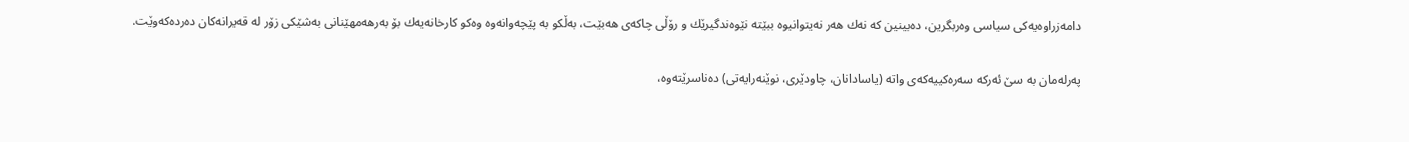دامه‌زراوه‌یه‌كی سیاسی وه‌ربگرین، ده‌بینین كه‌ نه‌ك هه‌ر نه‌یتوانیوه‌ ببێته‌ نێوه‌ندگیرێك و رۆڵی چاكه‌ی هه‌بێت، به‌ڵكو به‌ پێچه‌وانه‌وه‌ وه‌كو كارخانه‌یه‌ك بۆ به‌رهه‌مهێنانی به‌شێكی زۆر له‌ قه‌یرانه‌كان ده‌رده‌كه‌وێت.

په‌رله‌مان به‌ سێ‌ ئه‌ركه‌ سه‌ره‌كییه‌كه‌ی واته‌ (یاسادانان، چاودێری، نوێنه‌رایه‌تی) ده‌ناسرێته‌وه‌،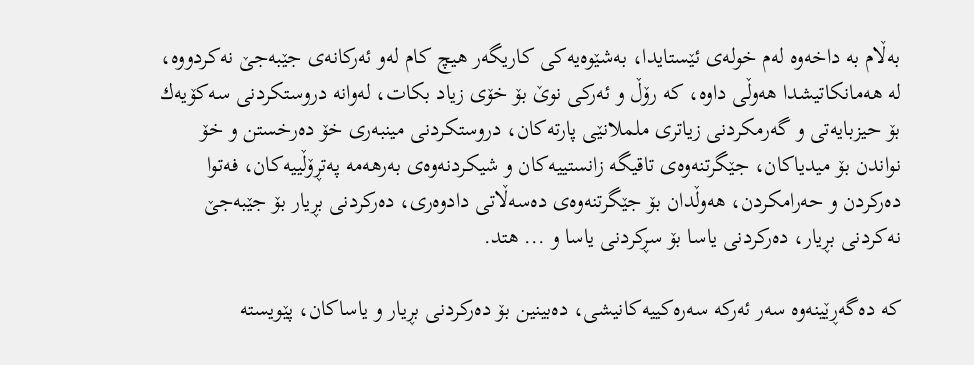به‌ڵام به‌ داخه‌وه‌ له‌م خوله‌ی ئێستایدا، به‌شێوه‌یه‌كی كاریگه‌ر هیچ كام له‌و ئه‌ركانه‌ی جێبه‌جێ‌ نه‌كردووه‌، له‌ هه‌مانكاتیشدا هه‌وڵی داوه‌، كه‌ رۆڵ و ئه‌ركی نوێ‌ بۆ خۆی زیاد بكات، له‌وانه‌ دروستكردنی سه‌كۆیه‌ك بۆ حیزبایه‌تی و گه‌رمكردنی زیاتری ململانێی پارته‌كان، دروستكردنی مینبه‌ری خۆ ده‌رخستن و خۆ نواندن بۆ میدیاكان، جێگرتنه‌وه‌ی تاقیگه‌ زانستییه‌كان و شیكردنه‌وه‌ی به‌رهه‌مه‌ په‌تڕۆڵییه‌كان، فه‌توا ده‌ركردن و حه‌رامكردن، هه‌وڵدان بۆ جێگرتنه‌وه‌ی ده‌سه‌ڵاتی دادوه‌ری، ده‌ركردنی بڕیار بۆ جێبه‌جێ‌ نه‌كردنی بڕیار، ده‌ركردنی یاسا بۆ سڕكردنی یاسا و ... هتد.

كه‌ ده‌گه‌ڕێینه‌وه‌ سه‌ر ئه‌ركه‌ سه‌ره‌كییه‌كانیشی، ده‌بینین بۆ ده‌ركردنی بڕیار و یاساكان، پێویسته‌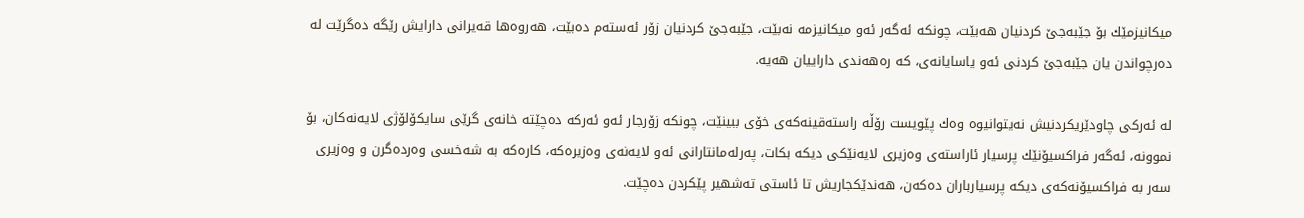میكانیزمێك بۆ جێبه‌جێ‌ كردنیان هه‌بێت، چونكه‌ ئه‌گه‌ر ئه‌و میكانیزمه‌ نه‌بێت، جێبه‌جێ كردنیان زۆر ئه‌سته‌م ده‌بێت، هه‌روه‌ها قه‌یرانی دارایش رێگه‌ ده‌گرێت له‌ ده‌رچواندن یان جێبه‌جێ‌ كردنی ئه‌و یاسایانه‌ی، كه‌ ره‌هه‌ندی داراییان هه‌یه‌.

له‌ ئه‌ركی چاودێریكردنیش نه‌یتوانیوه‌ وه‌ك پێویست رۆڵه‌ راسته‌قینه‌كه‌ی خۆی ببینێت، چونكه‌ زۆرجار ئه‌و ئه‌ركه‌ ده‌چێته‌ خانه‌ی گرێی سایكۆلۆژی لایه‌نه‌كان، بۆ نموونه‌، ئه‌گه‌ر فراكسیۆنێك پرسیار ئاراسته‌ی وه‌زیری لایه‌نێكی دیكه‌ بكات، پەرله‌مانتارانی ئه‌و لایه‌نه‌ی وه‌زیره‌كه‌، كاره‌كه‌ به‌ شه‌خسی وه‌رده‌گرن و وه‌زیری سه‌ر به‌ فراكسیۆنه‌كه‌ی دیکە پرسیارباران ده‌كه‌ن، هه‌ندێكجاریش تا ئاستی ته‌شهیر پێكردن ده‌چێت.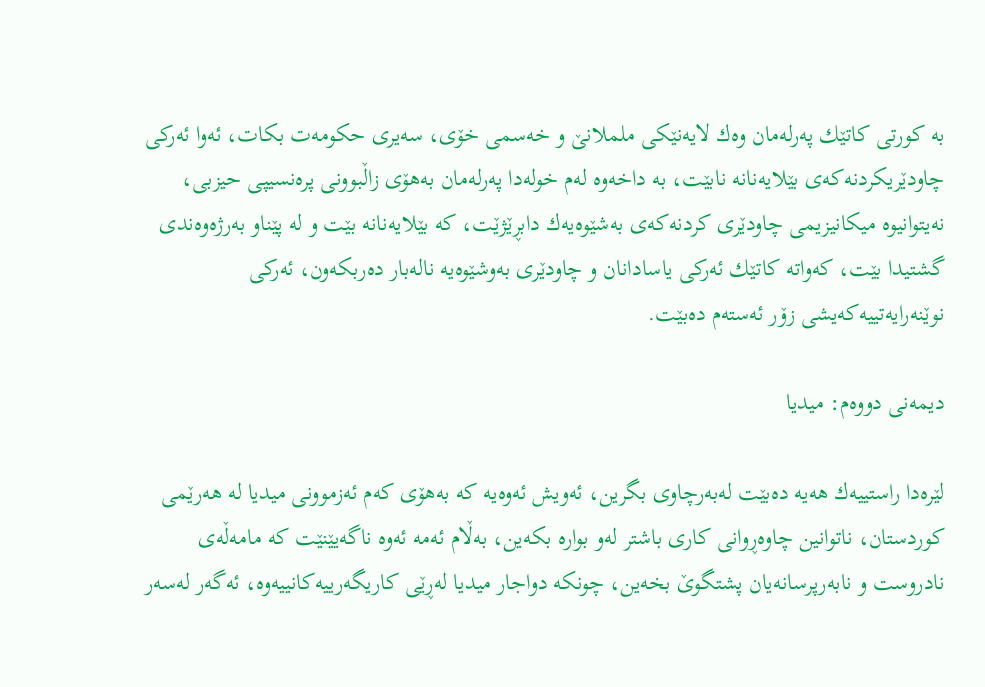به‌ كورتی كاتێك پەرله‌مان وه‌ك لایه‌نێكی ململانێ و خه‌سمی خۆی، سه‌یری حكومه‌ت بكات، ئه‌وا ئه‌ركی چاودێریكردنه‌كه‌ی بێلایه‌نانه‌ نابێت، به‌ داخه‌وه‌ له‌م خوله‌دا په‌رله‌مان به‌هۆی زاڵبوونی پره‌نسیپی حیزبی، نه‌یتوانیوه‌ میكانیزیمی چاودێری كردنه‌كه‌ی به‌شێوه‌یه‌ك دابڕێژێت، كه‌ بێلایه‌نانه‌ بێت و له‌ پێناو به‌رژه‌وه‌ندی گشتیدا بێت، كه‌واته‌ كاتێك ئه‌ركی یاسادانان و چاودێری به‌وشێوه‌یه‌ ناله‌بار ده‌ربكه‌ون، ئه‌ركی نوێنه‌رایه‌تییه‌كه‌یشی زۆر ئه‌سته‌م ده‌بێت.

دیمه‌نی دووه‌م: میدیا

لێره‌دا راستییه‌ك هه‌یه‌ ده‌بێت له‌به‌رچاوی بگرین، ئه‌ویش ئه‌وه‌یه‌ كه‌ به‌هۆی كه‌م ئه‌زموونی میدیا له‌ هه‌رێمی كوردستان، ناتوانین چاوه‌ڕوانی كاری باشتر له‌و بواره‌ بكه‌ین، به‌ڵام ئه‌مه‌ ئه‌وه‌ ناگه‌یێنێت كه‌ مامه‌ڵه‌ی نادروست و نابه‌رپرسانه‌یان پشتگوێ‌ بخه‌ین، چونكه‌ دواجار میدیا له‌ڕێی كاریگه‌رییه‌كانییه‌وه‌، ئه‌گه‌ر له‌سه‌ر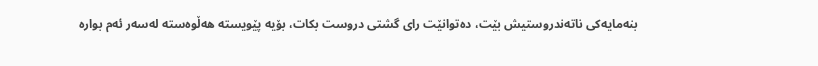بنه‌مایه‌كی ناته‌ندروستیش بێت، ده‌توانێت رای گشتی دروست بكات، بۆیه‌ پێویسته‌ هه‌ڵوه‌سته‌ له‌سه‌ر ئه‌م بواره‌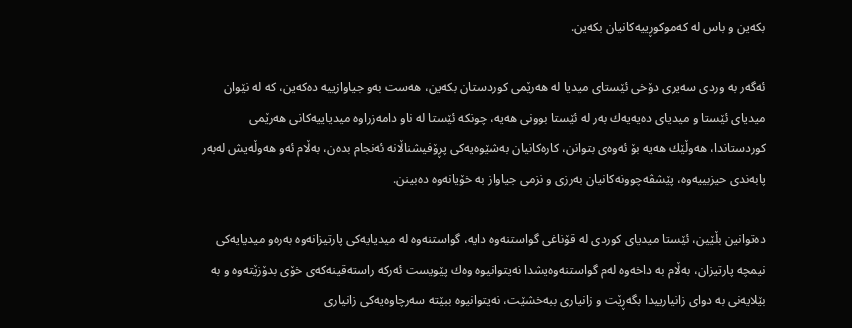بكه‌ین و باس له‌ كه‌موكوڕییه‌كانیان بكه‌ین.

ئه‌گه‌ر به‌ وردی سه‌یری دۆخی ئێستای میدیا له‌ هه‌رێمی كوردستان بكه‌ین، هه‌ست به‌و جیاوازییه‌ ده‌كه‌ین، كه‌ له‌ نێوان میدیای ئێستا و میدیای ده‌یه‌یه‌ك به‌ر له‌ ئێستا بوونی هه‌یه‌، چونكه‌ ئێستا له‌ ناو دامه‌زراوه‌ میدیاییه‌كانی هه‌رێمی كوردستاندا، هه‌وڵێك هه‌یه‌ بۆ ئه‌وه‌ی بتوانن، كاره‌كانیان به‌شێوه‌یه‌كی پڕۆفیشناڵانه‌ ئه‌نجام بده‌ن، به‌ڵام ئه‌و هه‌وڵه‌یش له‌به‌ر پابه‌ندی حیزبییه‌وه‌، پێشڤه‌چوونه‌كانیان به‌رزی و نزمی جیاواز به‌ خۆیانه‌وه‌ ده‌بینن.

ده‌توانین بڵێین، ئێستا میدیای كوردی له‌ قۆناغی گواستنه‌وه‌ دایه‌، گواستنه‌وه‌ له‌ میدیایه‌كی پارتیزانه‌وه‌ به‌ره‌و میدیایه‌كی نیمچه‌ پارتیزان، به‌ڵام به‌ داخه‌وه‌ له‌م گواستنه‌وه‌یشدا نه‌یتوانیوه‌ وه‌ك پێویست ئه‌ركه‌ راسته‌قینه‌كه‌ی خۆی بدۆزێته‌وه‌ و به‌ بێلایه‌نی به‌ دوای زانیارییدا بگه‌ڕێت و زانیاری ببه‌خشێت، نه‌یتوانیوه‌ ببێته‌ سه‌رچاوه‌یه‌كی زانیاری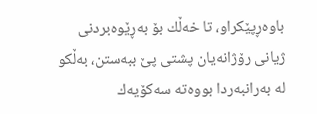باوه‌ڕپێكراو، تا خه‌ڵك بۆ به‌ڕێوه‌بردنی ژیانی رۆژانه‌یان پشتی پێ ببه‌ستن، به‌ڵكو له‌ به‌رانبه‌ردا بووه‌ته‌ سه‌كۆیه‌ك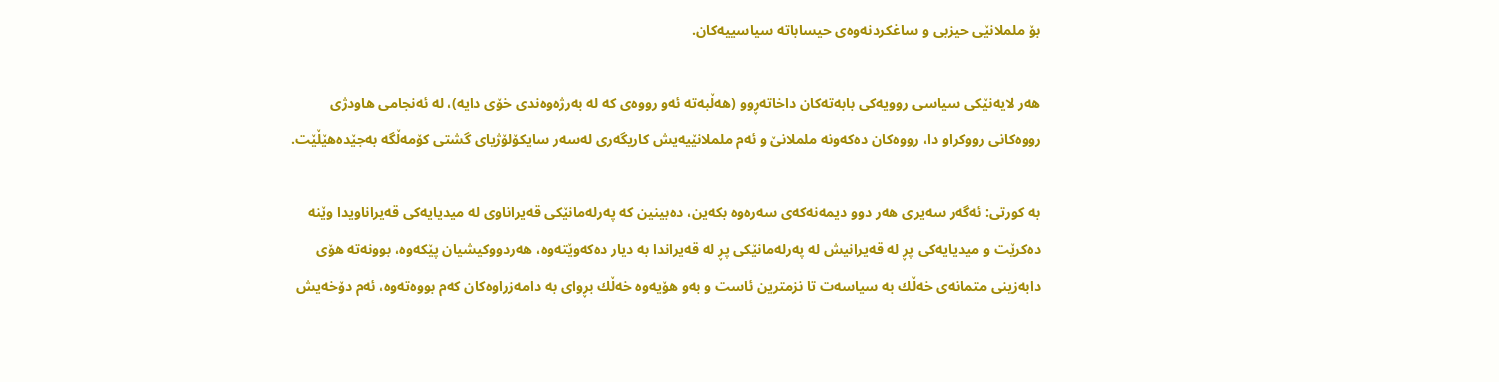بۆ ململانێی حیزبی و ساغكردنه‌وه‌ی حیساباته‌ سیاسییه‌كان.

هه‌ر لایه‌نێكی سیاسی روویه‌كی بابه‌ته‌كان داخاته‌ڕوو (هه‌ڵبه‌ته‌ ئه‌و رووه‌ی كه‌ له‌ به‌رژه‌وه‌ندی خۆی دایه‌)، له‌ ئه‌نجامی هاودژی رووه‌كانی رووكراو دا، رووه‌كان ده‌كه‌ونه‌ ململانێ و ئه‌م ململانێیه‌یش كاریگه‌ری له‌سه‌ر سایكۆلۆژیای گشتی كۆمه‌ڵگه‌ به‌جێده‌هێڵێت.

به‌ كورتی: ئه‌گه‌ر سه‌یری هه‌ر دوو دیمه‌نه‌كه‌ی سه‌ره‌وه‌ بكه‌ین، ده‌بینین كه‌ په‌رله‌مانێكی قه‌یراناوی له‌ میدیایه‌كی قه‌یراناویدا وێنه‌ ده‌كرێت و میدیایه‌كی پڕ له‌ قه‌یرانیش له‌ په‌رله‌مانێكی پڕ له‌ قه‌یراندا به‌ دیار ده‌كه‌وێته‌وه‌، هه‌ردووكیشیان پێكه‌وه‌، بوونه‌ته‌ هۆی دابه‌زینی متمانه‌ی خه‌ڵك به‌ سیاسه‌ت تا نزمترین ئاست و به‌و هۆیه‌وه‌ خه‌ڵك بڕوای به‌ دامه‌زراوه‌كان كه‌م بووەته‌وه‌، ئه‌م دۆخه‌یش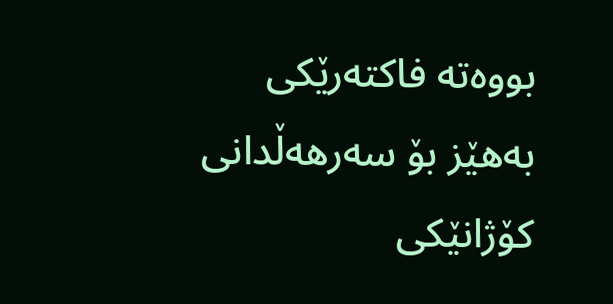بووه‌ته‌ فاكته‌رێكی به‌هێز بۆ سه‌رهه‌ڵدانی كۆژانێكی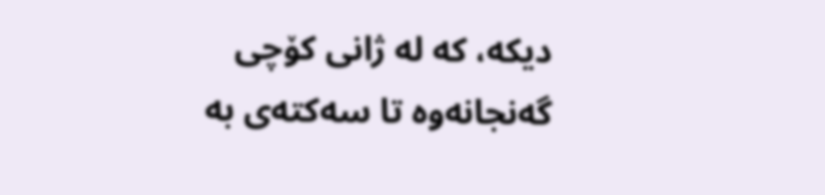دیكه‌، كه‌ له‌ ژانی کۆچی گه‌نجانه‌وه‌ تا سه‌كته‌ی به‌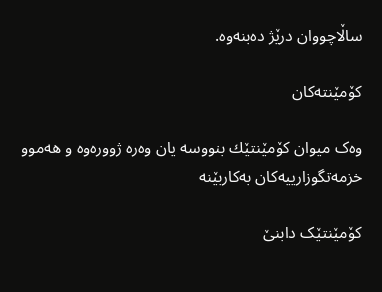ساڵاچووان درێژ ده‌بنه‌وه‌.

کۆمێنتەکان

وەک میوان کۆمێنتێك بنووسە یان وەرە ژوورەوە و هه‌موو خزمەتگوزارییەکان به‌كاربێنه‌

کۆمێنتێک دابنێ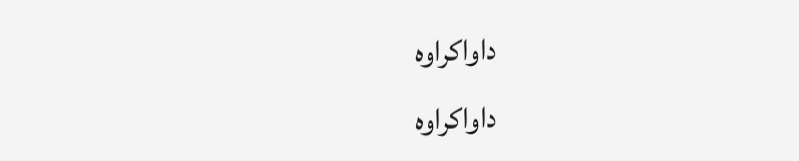داواکراوە
داواکراوە